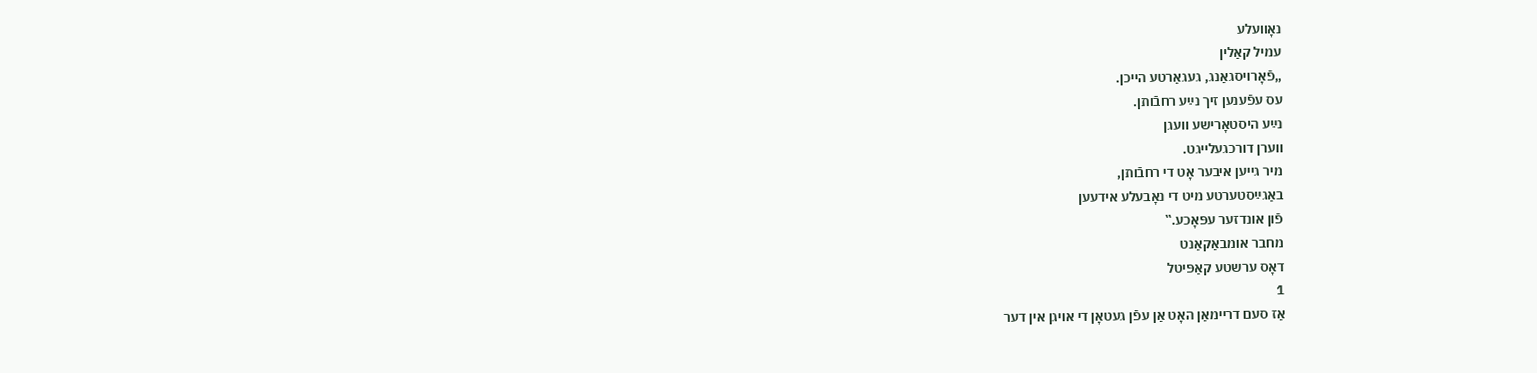נאָוועלע
עמיל קאַלין
„פֿאָרויסגאַנג, געגאַרטע הייכן.
עס עפֿענען זיך נײַע רחבֿותן.
נײַע היסטאָרישע וועגן
ווערן דורכגעלייגט.
מיר גייען איבער אָט די רחבֿותן,
באַגײַסטערטע מיט די נאָבעלע אידעען
פֿון אונדזער עפּאָכע.‟
מחבר אומבאַקאַנט
דאָס ערשטע קאַפּיטל
1
אַז סעם דריימאַן האָט אַן עפֿן געטאָן די אויגן אין דער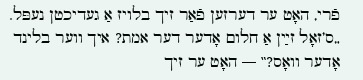פֿרי, האָט ער דערזען פֿאַר זיך בלויז אַ געדיכטן נעפּל.
„ס’זאָל זײַן אַ חלום אָדער דער אמת? איך ווער בלינד אָדער וואָס?‟ — האָט ער זיך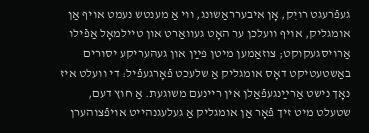געפֿרעגט רויִק, אָן איבערראַשונג, ווי אַ מענטש נעמט אויף אַן אומגליק, אויף וועלכן ער האָט געוואַרט און טיילמאָל אַפֿילו אַרויסגעקוקט; צוזאַמען מיטן פּײַן און געהעריקע יסורים באַשטעטיקט דאָס אומגליק אַ שלעכט פֿאָרגעפֿיל: די וועלט איז נאָך נישט אַרײַנגעפֿאַלן אין ריינעם משוגעת. אַ חוץ דעם, שטעלט מיט זיך פֿאָר אַן אומגליק אַ געלעגנהייט אויפֿצוהערן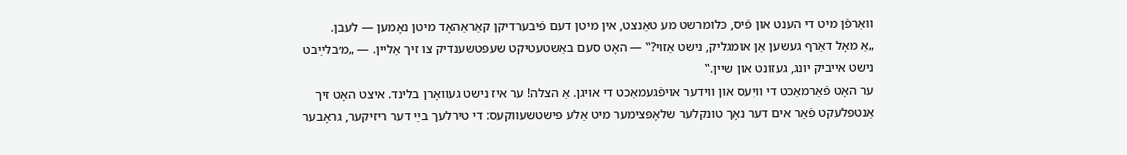וואַרפֿן מיט די הענט און פֿיס, כּלומרשט מע טאַנצט, אין מיטן דעם פֿיבערדיקן קאַראַהאָד מיטן נאָמען — לעבן.
„אַ מאָל דאַרף געשען אַן אומגליק, נישט אַזוי?‟ — האָט סעם באַשטעטיקט שעפּטשענדיק צו זיך אַליין. — „מ׳בלײַבט נישט אייביק יונג, געזונט און שיין.‟
ער האָט פֿאַרמאַכט די וויִעס און ווידער אויפֿגעמאַכט די אויגן. אַ הצלה! ער איז נישט געוואָרן בלינד. איצט האָט זיך אַנטפּלעקט פֿאַר אים דער נאָך טונקלער שלאָפּצימער מיט אַלע פּישטשעווקעס: די טירלעך בײַ דער ריזיקער, גראָבער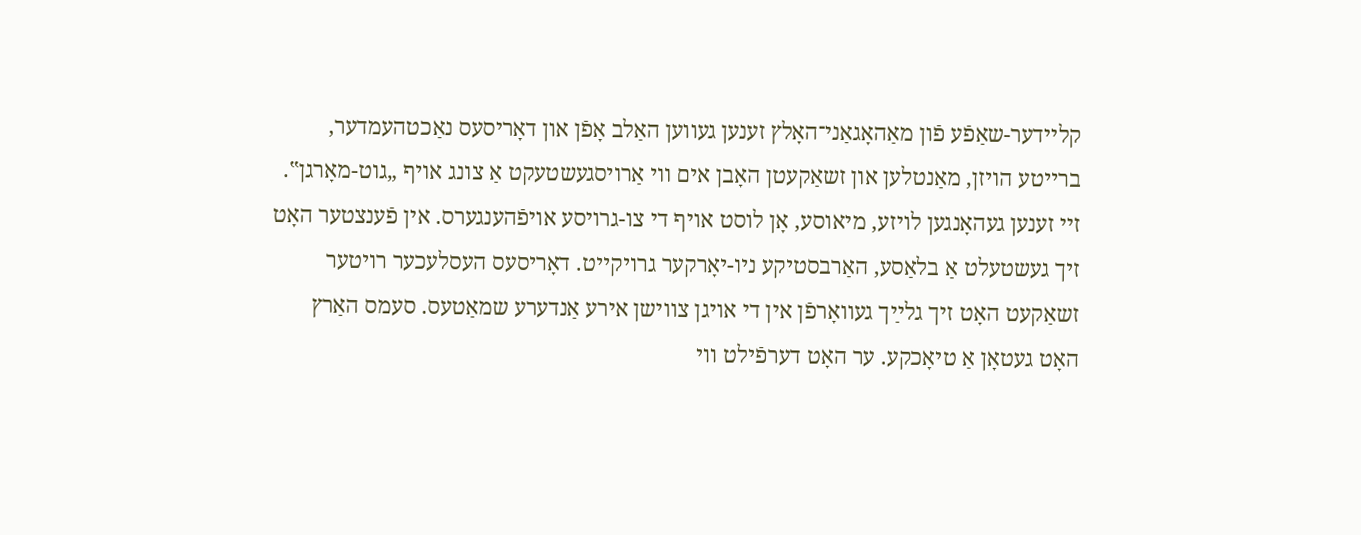קליידער-שאַפֿע פֿון מאַהאָגאַני־האָלץ זענען געווען האַלב אָפֿן און דאָריסעס נאַכטהעמדער, ברייטע הויזן, מאַנטלען און זשאַקעטן האָבן אים ווי אַרויסגעשטעקט אַ צונג אויף „גוט-מאָרגן‟. זיי זענען געהאָנגען לויזע, מיאוסע, אָן לוסט אויף די צו-גרויסע אויפֿהענגערס. אין פֿענצטער האָט זיך געשטעלט אַ בלאַסע, האַרבסטיקע ניו-יאָרקער גרויקייט. דאָריסעס העסלעכער רויטער זשאַקעט האָט זיך גלײַך געוואָרפֿן אין די אויגן צווישן אירע אַנדערע שמאַטעס. סעמס האַרץ האָט געטאָן אַ טיאָכקע. ער האָט דערפֿילט ווי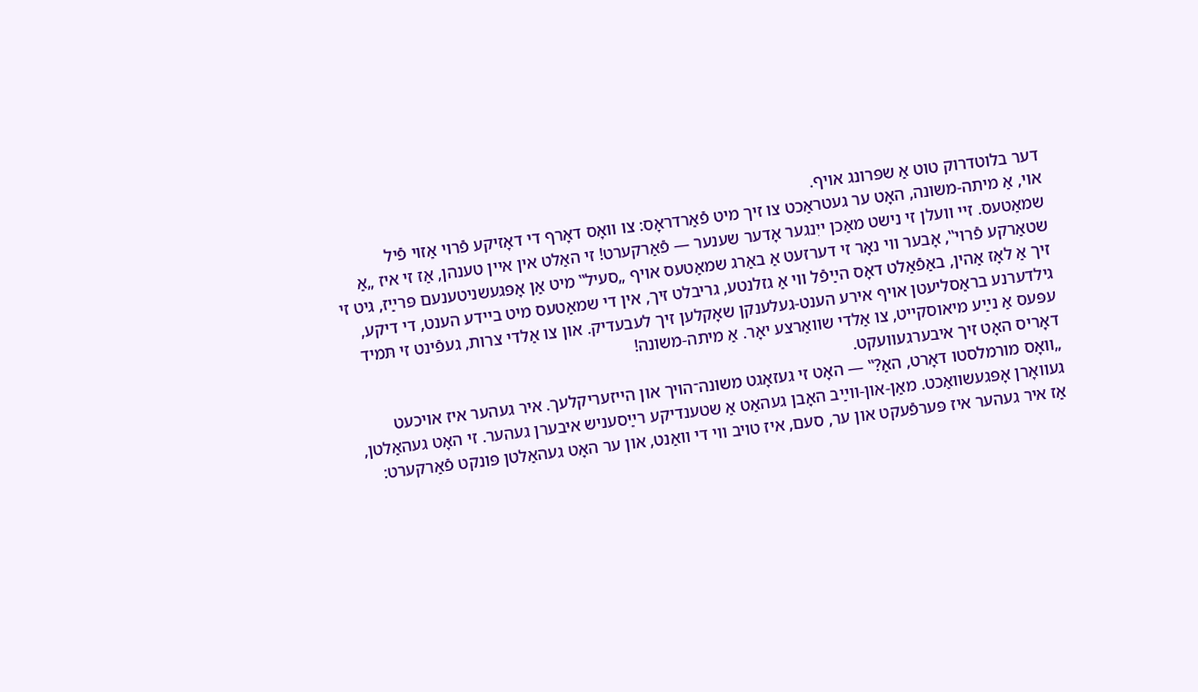דער בלוטדרוק טוט אַ שפּרונג אויף.
אוי, אַ מיתה-משונה, האָט ער געטראַכט צו זיך מיט פֿאַרדראָס: צו וואָס דאָרף די דאָזיקע פֿרוי אַזוי פֿיל שמאַטעס. זיי וועלן זי נישט מאַכן ייִנגער אָדער שענער — פֿאַרקערט! זי האַלט אין איין טענהן, אַז זי איז „אַ שטאַרקע פֿרוי‟, אָבער ווי נאָר זי דערזעט אַ באַרג שמאַטעס אויף „סעיל‟ מיט אַן אָפּגעשניטענעם פּרײַז, גיט זי זיך אַ לאָז אַהין, באַפֿאַלט דאָס הײַפֿל ווי אַ גזלנטע, גריבלט זיך, אין די שמאַטעס מיט ביידע הענט, די דיקע, גילדערנע בראַסליעטן אויף אירע הענט-געלענקן שאָקלען זיך לעבעדיק. און צו אַלדי צרות, געפֿינט זי תּמיד עפּעס אַ נײַע מיאוסקייט, צו אַלדי שוואַרצע יאָר. אַ מיתה-משונה!
דאָריס האָט זיך איבערגעוועקט.
„וואָס מורמלסטו דאָרט, האַ?‟ — האָט זי געזאָגט משונה־הויך און הייזעריקלעך. איר געהער איז אויכעט געוואָרן אָפּגעשוואַכט. מאַן-און-ווײַב האָבן געהאַט אַ שטענדיקע רײַסעניש איבערן געהער. זי האָט געהאַלטן, אַז איר געהער איז פּערפֿעקט און ער, סעם, איז טויב ווי די וואַנט, און ער האָט געהאַלטן פּונקט פֿאַרקערט: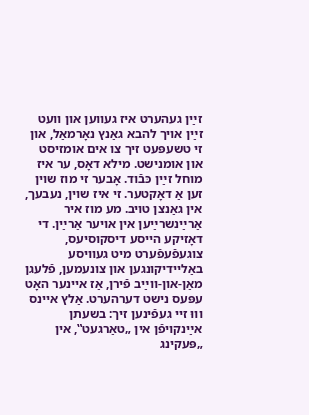זײַן געהערט איז געווען און וועט זײַן אויך להבא גאַנץ נאָרמאַל, און זי טשעפּעט זיך צו אים אומזיסט און אומנישט. מילא דאָס, ער איז מוחל זײַן כּבֿוד. אָבער זי מוז שוין זען אַ דאָקטער. זי איז שוין, נעבעך, אין גאַנצן טויב. מע מוז איר אַרײַנשרײַען אין אויער אַרײַן. די דאָזיקע הייסע דיסקוסיעס, צוגעפֿעפֿערט מיט געוויסע באַליידיקונגען און צונעמען, פֿלעגן מאַן-און-ווײַב פֿירן, אַז איינער האָט עפּעס נישט דערהערט. אַלץ איינס וווּ זיי געפֿינען זיך: בשעתן אײַנקויפֿן אין „טאַרגעט‟, אין „פּעקינג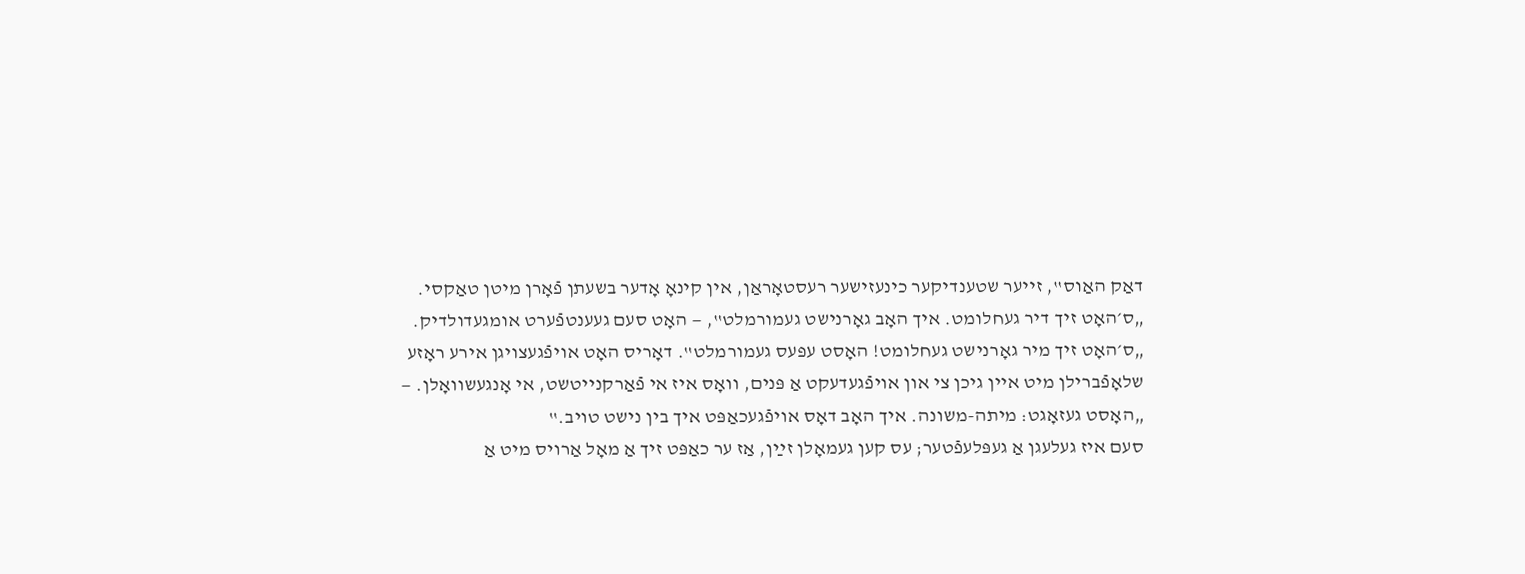דאַק האַוס‟, זייער שטענדיקער כינעזישער רעסטאָראַן, אין קינאָ אָדער בשעתן פֿאָרן מיטן טאַקסי.
„ס׳האָט זיך דיר געחלומט. איך האָב גאָרנישט געמורמלט‟, — האָט סעם געענטפֿערט אומגעדולדיק.
„ס׳האָט זיך מיר גאָרנישט געחלומט! האָסט עפּעס געמורמלט‟. דאָריס האָט אויפֿגעצויגן אירע ראָזע שלאָפֿברילן מיט איין גיכן צי און אויפֿגעדעקט אַ פּנים, וואָס איז אי פֿאַרקנייטשט, אי אָנגעשוואָלן. — „האָסט געזאָגט: מיתה-משונה. איך האָב דאָס אויפֿגעכאַפּט איך בין נישט טויב.‟
סעם איז געלעגן אַ געפּלעפֿטער; עס קען געמאָלן זײַן, אַז ער כאַפּט זיך אַ מאָל אַרויס מיט אַ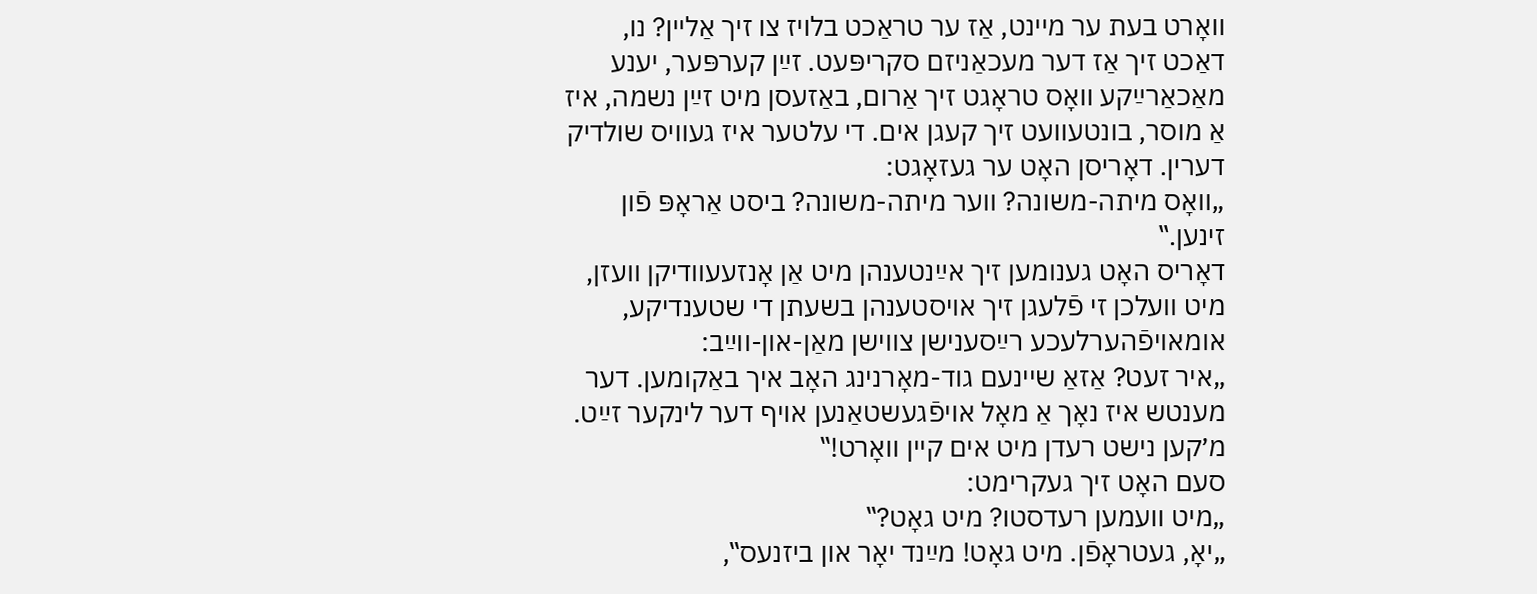וואָרט בעת ער מיינט, אַז ער טראַכט בלויז צו זיך אַליין? נו, דאַכט זיך אַז דער מעכאַניזם סקריפּעט. זײַן קערפּער, יענע מאַכאַרײַקע וואָס טראָגט זיך אַרום, באַזעסן מיט זײַן נשמה, איז אַ מוסר, בונטעוועט זיך קעגן אים. די עלטער איז געוויס שולדיק דערין. דאָריסן האָט ער געזאָגט:
„וואָס מיתה-משונה? ווער מיתה-משונה? ביסט אַראָפּ פֿון זינען.‟
דאָריס האָט גענומען זיך אײַנטענהן מיט אַן אָנזעעוודיקן וועזן, מיט וועלכן זי פֿלעגן זיך אויסטענהן בשעתן די שטענדיקע, אומאויפֿהערלעכע רײַסענישן צווישן מאַן-און-ווײַב:
„איר זעט? אַזאַ שיינעם גוד-מאָרנינג האָב איך באַקומען. דער מענטש איז נאָך אַ מאָל אויפֿגעשטאַנען אויף דער לינקער זײַט. מ׳קען נישט רעדן מיט אים קיין וואָרט!‟
סעם האָט זיך געקרימט:
„מיט וועמען רעדסטו? מיט גאָט?‟
„יאָ, געטראָפֿן. מיט גאָט! מײַנד יאָר און ביזנעס‟,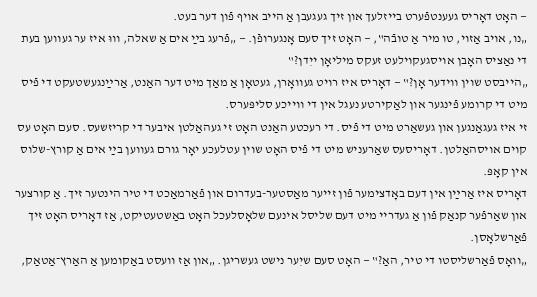— האָט דאָריס געענטפֿערט בייזלעך און זיך געגעבן אַ הייב אויף פֿון דער בעט.
„נו, אויב אַזוי, טו מיר אַ טובֿה‟, — האָט זיך סעם אָנגערופֿן. — „פֿרעג בײַ אים אַ שאלה, וווּ איז ער געווען בעת די נאַציס האָבן אויסגעקוילעט זעקס מיליאָן ייִדן?‟
„הייבסט שוין ווידער אָן?‟ — דאָריס איז רויט געוואָרן, געטאָן אַ מאַך מיט דער האַנט, אַרײַנגעשטעקט די פֿיס מיט די קרומע פֿינגער און לאַקירטע נעגל אין די ווייכע סליפּערס.
זי איז געגאַנגען און געשאַרט מיט די פֿיס. די רעכטע האַנט האָט זי געהאַלטן איבער די קריזשעס. סעם האָט עס קוים אויסהאַלטן. דאָריסעס שאַרעניש מיט די פֿיס האָט שוין עטלעכע יאָר גורם געווען בײַ אים אַ קורץ-שלוס אין קאָפּ.
דאָריס איז אַרײַן אין דעם באָדצימער פֿון זייער מאַסטער-בעדרום און פֿאַרמאַכט די טיר הינטער זיך. אַ קורצער און שאַרפֿער קנאַק פֿון אַ געדריי מיט דעם שליסל אינעם שלאָסלעכל האָט באַשטעטיקט, אַז דאָריס האָט זיך פֿאַרשלאָסן.
„וואָס פֿאַרשליסטו די טיר, האַ?‟ — האָט סעם שיִער נישט געשריגן. „און אַז וועסט באַקומען אַ האַרץ־אַטאַק,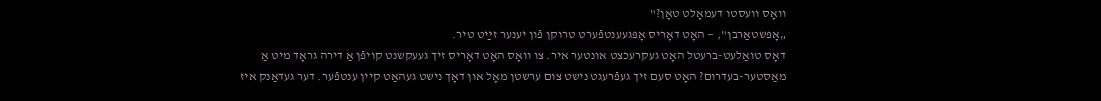וואָס וועסטו דעמאָלט טאָן?‟
„אָפּשטאַרבן‟, — האָט דאָריס אָפּגעענטפֿערט טרוקן פֿון יענער זײַט טיר.
דאָס טואַלעט-ברעטל האָט געקרעכצט אונטער איר. צו וואָס האָט דאָריס זיך געעקשנט קויפֿן אַ דירה גראָד מיט אַ מאַסטער-בעדרום? האָט סעם זיך געפֿרעגט נישט צום ערשטן מאָל און דאָך נישט געהאַט קיין ענטפֿער. דער געדאַנק איז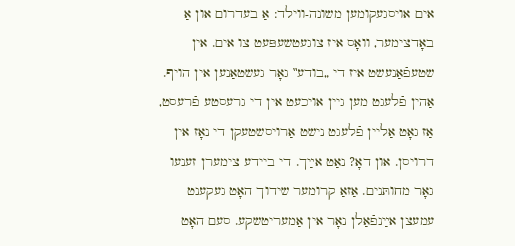אים אויסגעקומען משונה-ווילד: אַ בעדרום און אַ באָדצימער, וואָס איז צוגעטשעפּעט צו אים. אין שטעפֿאַנעשט איז די „בודע‟ גאָר געשטאַנען אין הויף. אַהין פֿלעגט מען גיין אויכעט אין די גרעסטע פֿרעסט, אַז גאָט אַליין פֿלעגט נישט אַרויסשטעקן די נאָז אין דרויסן. און דאָ? נאַט אײַך. די ביידע צימערן זענעו גאָר מחותּנים. אַזאַ קרומער שידוך האָט געקענט עמעצן אײַנפֿאַלן נאָר אין אַמעריטשקע. סעם האָט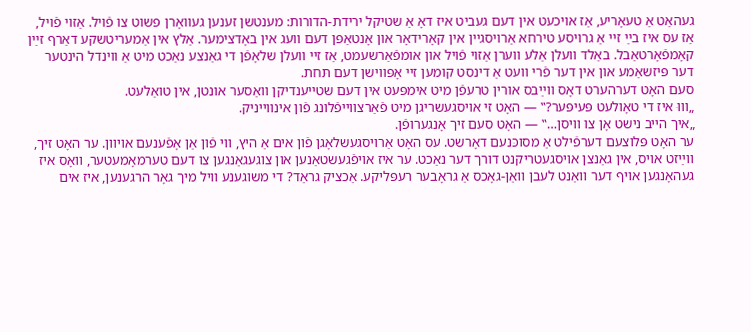געהאַט אַ טעאָריע, אַז אויכעט אין דעם געביט איז דאָ אַ שטיקל ירידת-הדורות: מענטשן זענען געוואָרן פּשוט צו פֿויל. אַזוי פֿויל, אַז עס איז בײַ זיי אַ גרויסע טירחא אַרויסגיין אין קאָרידאָר און אָנטאַפּן דעם וועג אין באָדצימער. אַלץ אין אַמעריטשקע דאַרף זײַן קאָמפֿאָרטאַבל. באַלד וועלן אַלע ווערן אַזוי פֿויל און אומפֿאַרשעמט, אַז זיי וועלן שלאָפֿן די גאַנצע נאַכט מיט אַ ווינדל הינטער דער פּיזשאַמע און אין דער פֿרי וועט אַ דינסט קומען זיי אָפּווישן דעם תּחת.
סעם האָט דערהערט דאָס ווײַבס אורין טרעפֿן מיט אימפּעט אין דעם שטייענדיקן וואַסער אונטן, אין טואַלעט.
„וווּ איז די טאָולעט פּעיפּער?‟ — האָט זי אויסגעשריגן מיט פֿאַרצווייפֿלונג פֿון אינווייניק.
„איך הייב נישט אָן צו וויסן…‟ — האָט סעם זיך אָנגערופֿן.
ער האָט פּלוצעם דערפֿילט אַ מסוכּנעם דאָרשט. עס האָט אַרויסגעשלאָגן פֿון אים אַ היץ, ווי פֿון אַן אָפֿענעם אויוון. ער האָט זיך, ווײַזט אויס, אין גאַנצן אויסגעטריקנט דורך דער נאַכט. ער איז אויפֿגעשטאַנען און צוגעגאַנגען צו דעם טערמאָמעטער, וואָס איז געהאָנגען אויף דער וואַנט לעבן וואַן-גאָכס אַ גראָבער רעפּליקע. אַכציק גראַד? די משוגענע וויל מיך גאָר הרגענען, איז אים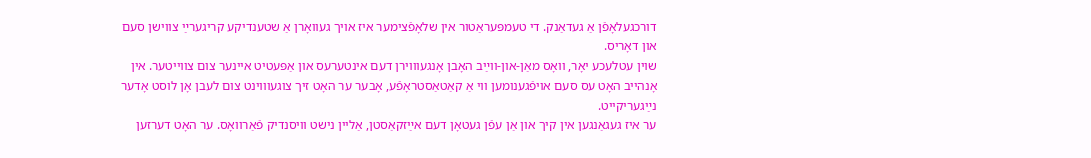דורכגעלאָפֿן אַ געדאַנק. די טעמפּעראַטור אין שלאָפֿצימער איז אויך געוואָרן אַ שטענדיקע קריגערײַ צווישן סעם און דאָריס.
שוין עטלעכע יאָר, וואָס מאַן-און-ווײַב האָבן אָנגעוווירן דעם אינטערעס און אַפּעטיט איינער צום צווייטער. אין אָנהייב האָט עס סעם אויפֿגענומען ווי אַ קאַטאַסטראָפֿע, אָבער ער האָט זיך צוגעוווינט צום לעבן אָן לוסט אָדער נײַגעריקייט.
ער איז געגאַנגען אין קיך און אַן עפֿן געטאָן דעם אײַזקאַסטן, אַליין נישט וויסנדיק פֿאַרוואָס. ער האָט דערזען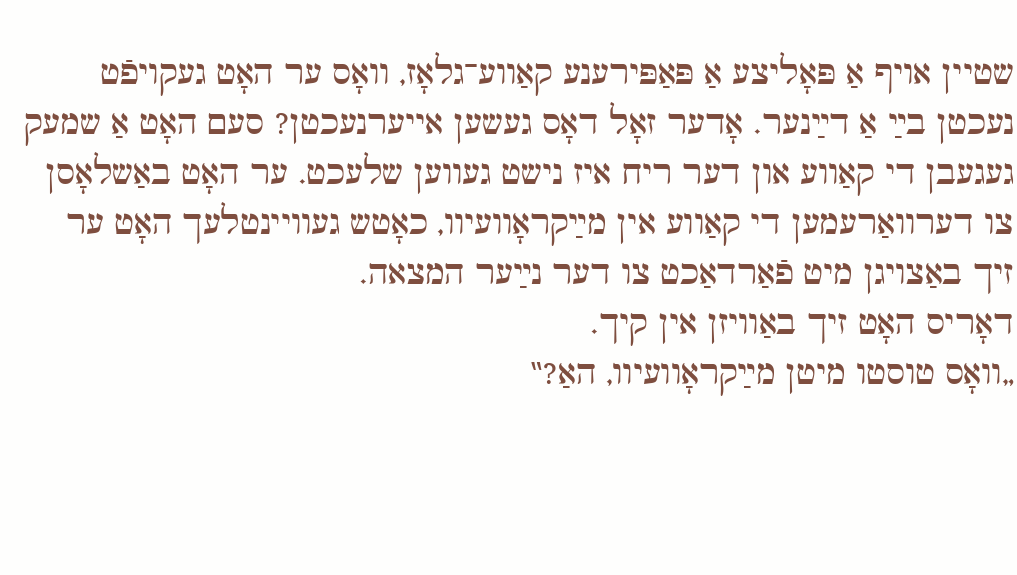שטיין אויף אַ פּאָליצע אַ פּאַפּירענע קאַווע־גלאָז, וואָס ער האָט געקויפֿט נעכטן בײַ אַ דײַנער. אָדער זאָל דאָס געשען אייערנעכטן? סעם האָט אַ שמעק געגעבן די קאַווע און דער ריח איז נישט געווען שלעכט. ער האָט באַשלאָסן צו דערוואַרעמען די קאַווע אין מײַקראָוועיוו, כאָטש געוויינטלעך האָט ער זיך באַצויגן מיט פֿאַרדאַכט צו דער נײַער המצאה.
דאָריס האָט זיך באַוויזן אין קיך.
„וואָס טוסטו מיטן מײַקראָוועיוו, האַ?‟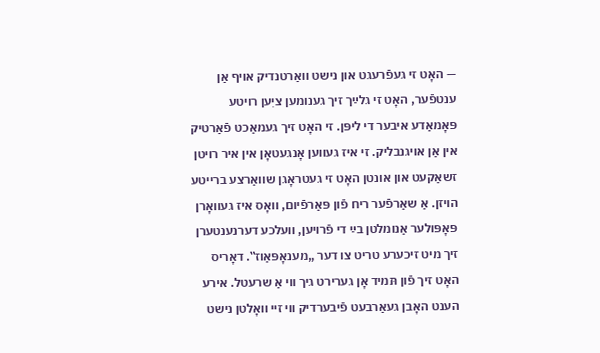— האָט זי געפֿרעגט און נישט וואַרטנדיק אויף אַן ענטפֿער, האָט זי גלײַך זיך גענומען ציִען רויטע פּאָמאַדע איבער די ליפּן. זי האָט זיך געמאַכט פֿאַרטיק אין אַן אויגנבליק. זי איז געווען אָנגעטאָן אין איר רויטן זשאַקעט און אונטן האָט זי געטראָגן שוואַרצע ברייטע הויזן. אַ שאַרפֿער ריח פֿון פּאַרפֿיום, וואָס איז געוואָרן פּאָפּולער אַנומלטן בײַ די פֿרויען, וועלכע דערנענטערן זיך מיט זיכערע טריט צו דער „מענאָפּאַוז‟. דאָריס האָט זיך פֿון תּמיד אָן גערירט גיך ווי אַ שרעטל. אירע הענט האָבן געאַרבעט פֿיבערדיק ווי זיי וואָלטן נישט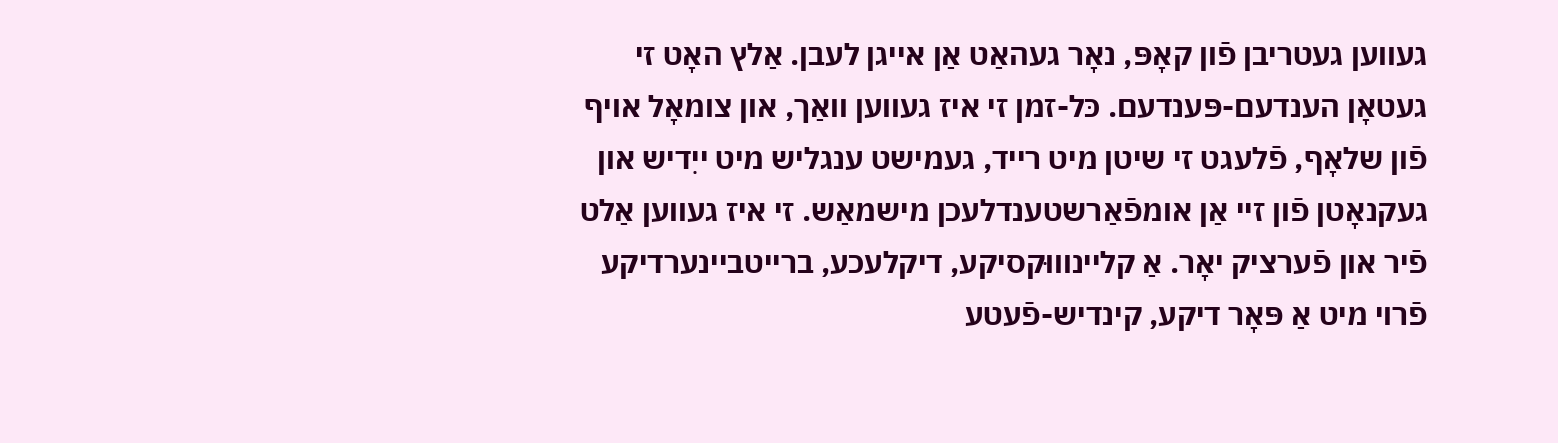געווען געטריבן פֿון קאָפּ, נאָר געהאַט אַן אייגן לעבן. אַלץ האָט זי געטאָן הענדעם-פּענדעם. כּל-זמן זי איז געווען וואַך, און צומאָל אויף פֿון שלאָף, פֿלעגט זי שיטן מיט רייד, געמישט ענגליש מיט ייִדיש און געקנאָטן פֿון זיי אַן אומפֿאַרשטענדלעכן מישמאַש. זי איז געווען אַלט פֿיר און פֿערציק יאָר. אַ קליינוווּקסיקע, דיקלעכע, ברייטביינערדיקע פֿרוי מיט אַ פּאָר דיקע, קינדיש-פֿעטע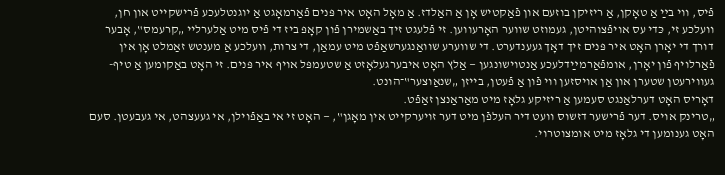פֿיס, ווי בײַ אַ טאָקן, אַ ריזיקן בוזעם און פֿאַקטיש אָן אַ האַלדז. אַ מאָל האָט איר פּנים פֿאַרמאָגט אַ יוגנטלעכע פֿרישקייט און חן, וועלכע זי, כּדי עס אויפֿצוהיטן, געמוזט שווער האָרעווען. זי פֿלעגט זיך באַשמירן פֿון קאָפּ ביז די פֿיס מיט אַלערליי „קרעמס‟, אָבער דורך די יאָרן האָט איר פּנים זיך דאָך געענדערט. די שווערע שוואַנגערשאַפֿט מיט עמאַן, די צרות, וועלכע אַ מענטש זאַמלט אָן אין פֿאַרלויף פֿון יאָרן, אומפֿאַרמײַדלעכע אַנטוישונגען — אַלץ האָט איבערגעלאָזט אַ שטעמפּל אויף איר פּנים. זי האָט באַקומען אַ טיף-געווירעטן שטערן און אַן אויסזען ווי פֿון אַ פֿעטן, בייזן „שנאַוצער‟־הונט.
דאָריס האָט דערלאַנגט סעמען אַ ריזיקע גלאָז מיט מאַראַנצן זאַפֿט.
„טרינק אויס. דער פֿרישער דזשוס וועט דיר העלפֿן מיט דער זויערקייט אין מאָגן‟, — האָט זי אי באַפֿוילן, אי געעצהט, אי געבעטן. סעם האָט גענומען די גלאָז מיט אומצוטרוי.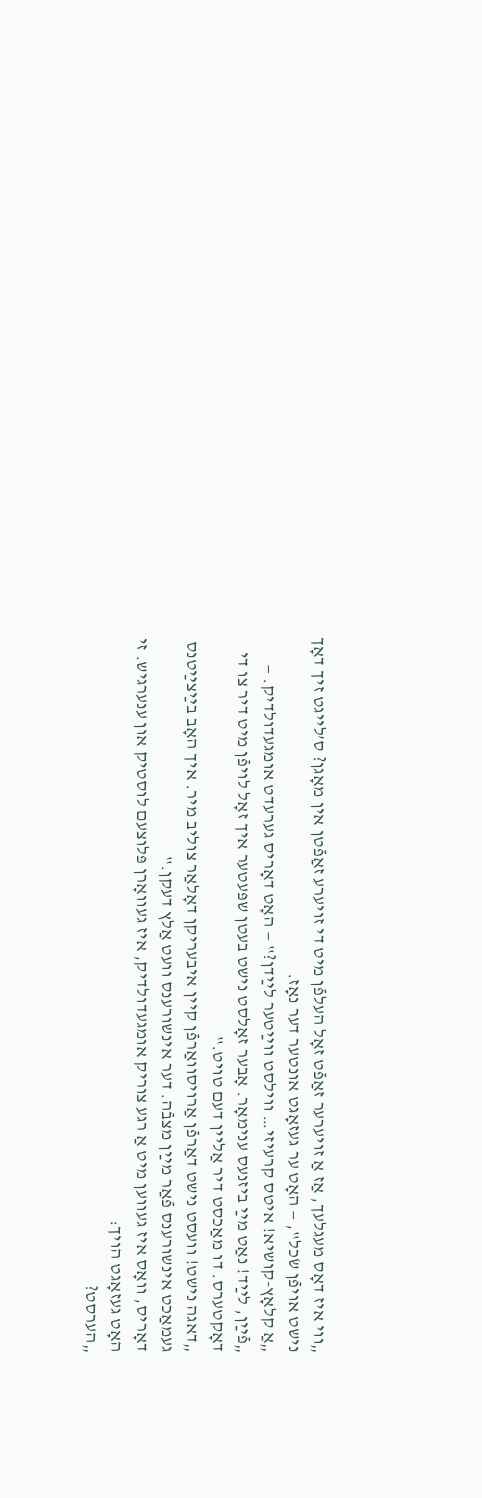„ווי איז דאָס מעגלעך, אַז אַ זויערער זאַפֿט זאָל העלפֿן מיט די זויערע זאַפֿטן אין מאָגן? ס’לייגט זיך דאָך נישט אויפֿן שׂכל‟, — האָט ער געזאָגט אונטער דער נאָז.
„אַ קלאָץ-קושיא! איטס קרעיזי… ווילסט ווײַטער לײַדן?‟ — האָט דאָריס גערעדט אומגעדולדיק. — „פֿײַן, לײַד! נאַט מײַ ביזנעס ענימאָר. אָבער זאָלסט נישט בעטן שפּעטער איך זאָל לויפֿן מיט דיר צו די דאָקטערס. דו מאַכסט דיר אַליין דעם טויט.‟
„דאגה נישט! וועסט נישט דאַרפֿן אַרויסוואַרפֿן קיין איבעריקן דאָלאַר צוליב מיר. איך האָב בײַצײַטנס געמאַכט אינשורענס פֿאַר מײַן מצבֿה. דער אינשורענס וועט אַלץ דעקן.‟
דאָריס, וואָס איז געווען מיט אַ רגע צוריק אומגעדולדיק, איז געוואָרן פּלוצעם לוסטיק און ענערגיש. זי האָט געזאָגט הויך:
„הערסט?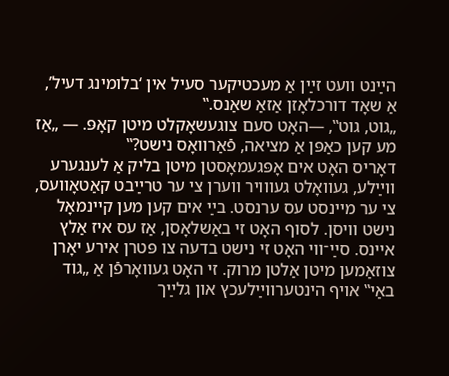הײַנט וועט זײַן אַ מעכטיקער סעיל אין ‘בלומינג דעיל’, אַ שאָד דורכלאָזן אַזאַ שאַנס.‟
„גוט, גוט‟, —האָט סעם צוגעשאָקלט מיטן קאָפּ. — „אַז מע קען כאַפּן אַ מציאה, פֿאַרוואָס נישט?‟
דאָריס האָט אים אָפּגעמאָסטן מיטן בליק אַ לענגערע ווײַלע, געוואָלט געווויר ווערן צי ער טרײַבט קאַטאָוועס, צי ער מיינסט עס ערנסט. בײַ אים קען מען קיינמאָל נישט וויסן. לסוף האָט זי באַשלאָסן, אַז עס איז אַלץ איינס. סײַ־ווי האָט זי נישט בדעה צו פּטרן אירע יאָרן צוזאַמען מיטן אַלטן מרוק. זי האָט געוואָרפֿן אַ „גוד באַי‟ אויף הינטערווײַלעכץ און גלײַך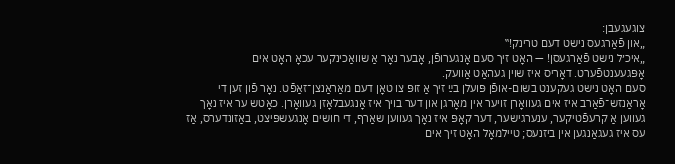צוגעגעבן:
„און פֿאַרגעס נישט דעם טרינק!‟
„איכ׳ל נישט פֿאַרגעסן! — האָט זיך סעם אָנגערופֿן, אָבער נאָר אַ שוואַכינקער עכאָ האָט אים אָפּגעענטפֿערט. דאָריס איז שוין געהאַט אַוועק.
סעם האָט נישט געקענט בשום-אופֿן פּועלן בײַ זיך אַ זופּ צו טאָן דעם מאַראַנצן־זאַפֿט. נאָר פֿון זען די אָראַנזש־פֿאַרב איז אים געוואָרן זויער אין מאָרגן און דער בויך איז אָנגעבלאָזן געוואָרן. כאָטש ער איז נאָך געווען אַ קרעפֿטיקער, ענערגישער, דער קאָפּ איז נאָך געווען שאַרף, די חושים אָנגעשפּיצט, באַזונדערס, אַז עס איז געגאַנגען אין ביזנעס; טיילמאָל האָט זיך אים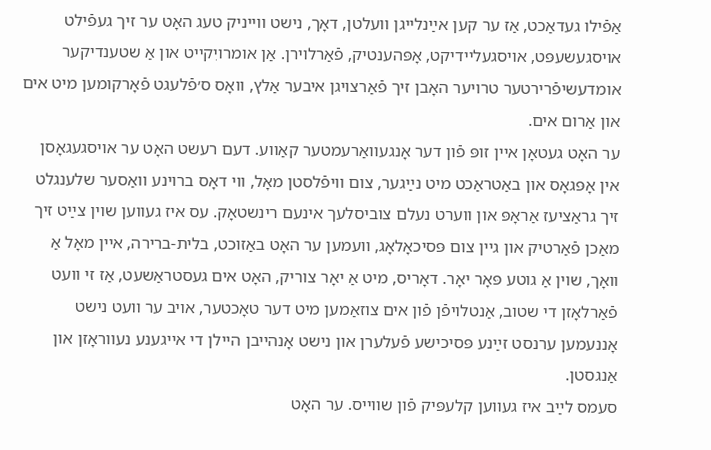אַפֿילו געדאַכט, אַז ער קען אײַנלייגן וועלטן, דאָך, נישט ווייניק טעג האָט ער זיך געפֿילט אויסגעשעפּט, אויסגעליידיקט, אָפּהענטיק, פֿאַרלוירן. אַן אומרויִקייט און אַ שטענדיקער אומדעשיפֿרירטער טרויער האָבן זיך פֿאַרצויגן איבער אַלץ, וואָס ס׳פֿלעגט פֿאָרקומען מיט אים און אַרום אים.
ער האָט געטאָן איין זופּ פֿון דער אָנגעוואַרעמטער קאַווע. דעם רעשט האָט ער אויסגעגאָסן אין אָפּגאָס און באַטראַכט מיט נײַגער, צום וויפֿלסטן מאָל, ווי דאָס ברוינע וואַסער שלענגלט זיך גראַציעז אַראָפּ און ווערט נעלם צוביסלעך אינעם רינשטאָק. עס איז געווען שוין צײַט זיך מאַכן פֿאַרטיק און גיין צום פּסיכאָלאָג, וועמען ער האָט באַזוכט, בלית-ברירה, איין מאָל אַ וואָך, שוין אַ גוטע פּאָר יאָר. דאָריס, מיט אַ יאָר צוריק, האָט אים געסטראַשעט, אַז זי וועט פֿאַרלאָזן די שטוב, אַנטלויפֿן פֿון אים צוזאַמען מיט דער טאָכטער, אויב ער וועט נישט אָננעמען ערנסט זײַנע פּסיכישע פֿעלערן און נישט אָנהייבן היילן די אייגענע נעווראָזן און אַנגסטן.
סעמס לײַב איז געווען קלעפּיק פֿון שווייס. ער האָט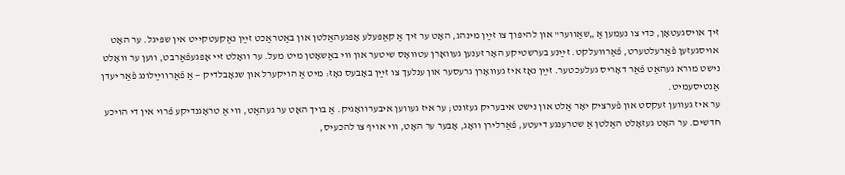זיך אויסגעטאָן, כּדי צו נעמען אַ „שאַווער‟ און להיפּוך צו זײַן מינהג, האָט ער זיך אַ קאַפּעלע אָפּגעהאַלטן און באַטראַכט זײַן נאַקעטקייט אין שפּיגל. ער האָט אויסגעזען פֿאַרעלטערט, פֿאַרוועלקט. זײַנע בערשטיקע האָר זענען געוואָרן עטוואָס שיטער און ווי באַשאָטן מיט מעל. ער וואָלט זיי אָפּגעפֿאַרבט, ווען ער וואָלט נישט מורא געהאַט פֿאַר דאָריס געלעכטער. זײַן נאָז איז געוואָרן גרעסער און ענלעך צו זײַן באָבעס נאָז: מיט אַ הויקערל און שנאָבלדיק — אַ פֿאַרווײַלונג פֿאַר יעדן אַנטיסעמיט.
ער איז געווען זעקסט און פֿערציק יאָר אַלט און נישט איבעריק געזונט; ער איז געווען איבערוואָגיק. אַ בויך האָט ער געהאַט, ווי אַ טראָגנדיקע פֿרוי אין די הויכע חדשים. ער האָט געזאָלט האַלטן אַ שטרענגע דיעטע, פֿאַרלירן וואָג, אָבער ער האָט, ווי אויף צו להכעיס,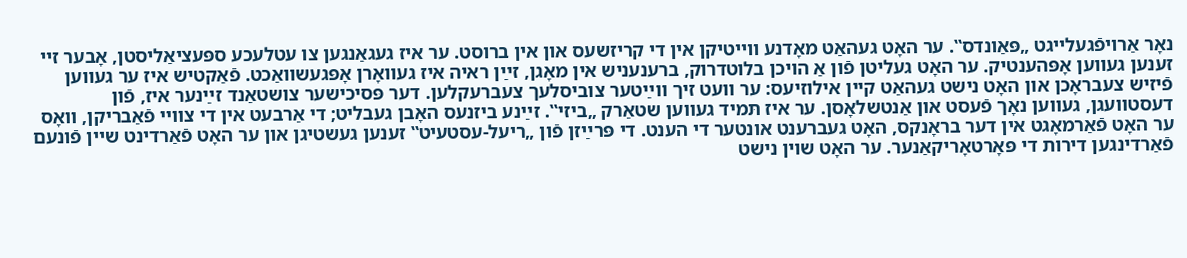נאָר אַרויפֿגעלייגט „פּאַונדס‟. ער האָט געהאַט מאָדנע ווייטיקן אין די קריזשעס און אין ברוסט. ער איז געגאַנגען צו עטלעכע ספּעציאַליסטן, אָבער זיי זענען געווען אָפּהענטיק. ער האָט געליטן פֿון אַ הויכן בלוטדרוק, ברענעניש אין מאָגן, זײַן ראיה איז געוואָרן אָפּגעשוואַכט. פֿאַקטיש איז ער געווען פֿיזיש צעבראָכן און האָט נישט געהאַט קיין אילוזיעס: ער וועט זיך ווײַטער צוביסלעך צעברעקלען. דער פּסיכישער צושטאַנד זײַנער איז, פֿון דעסטוועגן, געווען נאָך פֿעסט און אַנטשלאָסן. ער איז תּמיד געווען שטאַרק „ביזי‟. זײַנע ביזנעס האָבן געבליט; די אַרבעט אין די צוויי פֿאַבריקן, וואָס ער האָט פֿאַרמאָגט אין דער בראָנקס, האָט געברענט אונטער די הענט. די פּרײַזן פֿון „ריעל-עסטעיט‟ זענען געשטיגן און ער האָט פֿאַרדינט שיין פֿונעם פֿאַרדינגען דירות די פּאָרטאָריקאַנער. ער האָט שוין נישט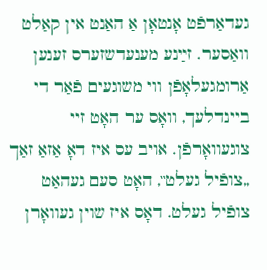געדאַרפֿט אָנטאָן אַ האַנט אין קאַלט וואַסער. זײַנע מענעדשזערס זענען אַרומגעלאָפֿן ווי משוגעים פֿאַר די ביינדלעך, וואָס ער האָט זיי צוגעוואָרפֿן. אויב עס איז דאָ אַזאַ זאַך „צופֿיל געלט‟, האָט סעם געהאַט צופֿיל געלט. דאָס איז שוין געוואָרן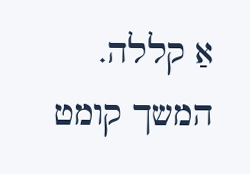אַ קללה.
המשך קומט